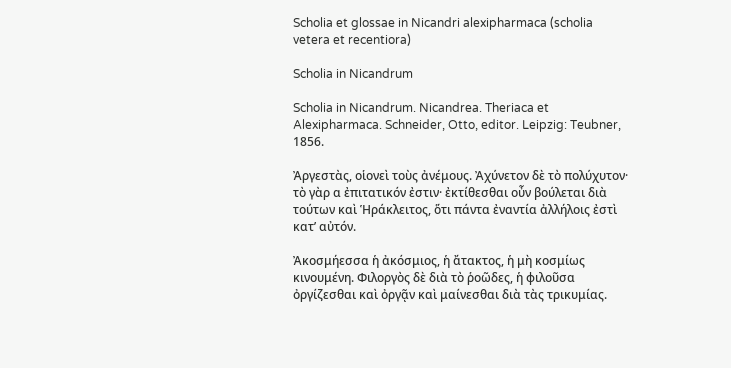Scholia et glossae in Nicandri alexipharmaca (scholia vetera et recentiora)

Scholia in Nicandrum

Scholia in Nicandrum. Nicandrea. Theriaca et Alexipharmaca. Schneider, Otto, editor. Leipzig: Teubner, 1856.

Ἀργεστὰς, οἱονεὶ τοὺς ἀνέμους. Ἀχύνετον δὲ τὸ πολύχυτον· τὸ γὰρ α ἐπιτατικόν ἐστιν· ἐκτίθεσθαι οὖν βούλεται διὰ τούτων καὶ Ἡράκλειτος, ὅτι πάντα ἐναντία ἀλλήλοις ἐστὶ κατ’ αὐτόν.

Ἀκοσμήεσσα ἡ ἀκόσμιος, ἡ ἄτακτος, ἡ μὴ κοσμίως κινουμένη. Φιλοργὸς δὲ διὰ τὸ ῥοῶδες, ἡ φιλοῦσα ὀργίζεσθαι καὶ ὀργᾷν καὶ μαίνεσθαι διὰ τὰς τρικυμίας.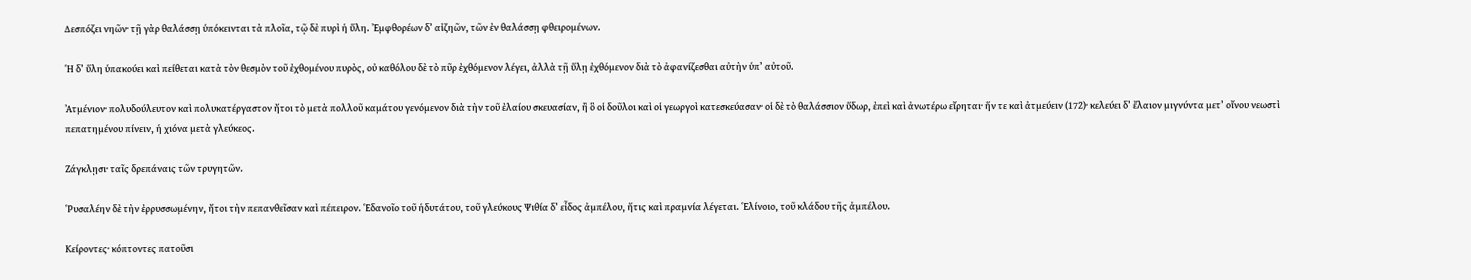Δεσπόζει νηῶν· τῇ γὰρ θαλάσσῃ ὑπόκεινται τὰ πλοῖα, τῷ δὲ πυρὶ ἡ ὕλη. Ἐμφθορέων δ’ αἰζηῶν, τῶν ἐν θαλάσσῃ φθειρομένων.

Ἡ δ’ ὕλη ὑπακούει καὶ πείθεται κατὰ τὸν θεσμὸν τοῦ ἐχθομένου πυρὸς, οὐ καθόλου δὲ τὸ πῦρ ἐχθόμενον λέγει, ἀλλὰ τῇ ὕλῃ ἐχθόμενον διὰ τὸ ἀφανίζεσθαι αὐτὴν ὑπ’ αὐτοῦ.

Ἀτμένιον· πολυδούλευτον καὶ πολυκατέργαστον ἤτοι τὸ μετὰ πολλοῦ καμάτου γενόμενον διὰ τὴν τοῦ ἐλαίου σκευασίαν, ἢ ὃ οἱ δοῦλοι καὶ οἱ γεωργοὶ κατεσκεύασαν· οἱ δὲ τὸ θαλάσσιον ὕδωρ, ἐπεὶ καὶ ἀνωτέρω εἴρηται· ἥν τε καὶ ἀτμεύειν (172)· κελεύει δ’ ἔλαιον μιγνύντα μετ’ οἴνου νεωστὶ πεπατημένου πίνειν, ἡ χιόνα μετὰ γλεύκεος.

Ζάγκλῃσι· ταῖς δρεπάναις τῶν τρυγητῶν.

Ῥυσαλέην δὲ τὴν ἐρρυσσωμένην, ἤτοι τὴν πεπανθεῖσαν καὶ πέπειρον. Ἑδανοῖο τοῦ ἡδυτάτου, τοῦ γλεύκους Ψιθία δ’ εἶδος ἀμπέλου, ἥτις καὶ πραμνία λέγεται. Ἑλίνοιο, τοῦ κλάδου τῆς ἀμπέλου.

Κείροντες· κόπτοντες πατοῦσι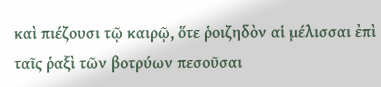καὶ πιέζουσι τῷ καιρῷ, ὅτε ῥοιζηδὸν αἱ μέλισσαι ἐπὶ ταῖς ῥαξὶ τῶν βοτρύων πεσοῦσαι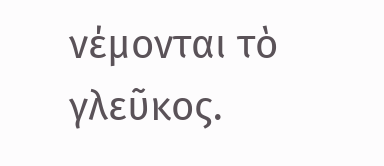νέμονται τὸ γλεῦκος.